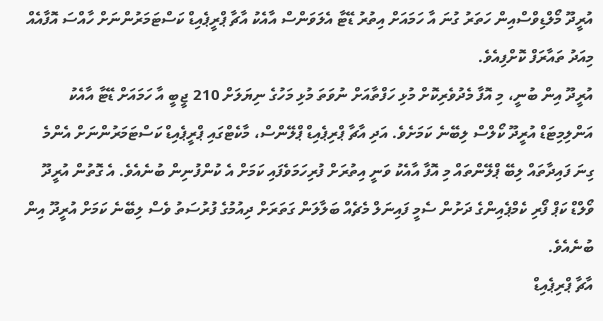އުރީދޫ މޯލްޑިވްސްއިން ހަތަރު ގުނަ އާ ހަމައަށް އިތުރު ޑޭޓާ އެލަވަންސް އާއެކު އާޗާ ޕްރީޕެއިޑް ކަސްޓަމަރުންނަށް ހާއްސަ އޮފާއެއް މިއަދު ތައާރަފް ކޮށްފިއެވެ.
އުރީދޫ އިން ބުނީ، މި އޮފާ މެދުވެރިކޮށް މުޅި ހަފްތާއަށް ނުވަތަ މުޅި މަހުގެ ނިޔަލަށް 210 ޖީބީ އާ ހަމައަށް ޑޭޓާ އާއެކު އަންލިމިޓަޑް އުރީދޫ ކޯލްސް ލިބޭނެ ކަމަށެވެ. އަދި އާޗާ ޕްރިޕެއިޑް ޕްލޭންސް، މާކެޓްގައި ޕްރީޕެއިޑް ކަސްޓަމަރުންނަށް އެންމެ ގިނަ ފައިދާތައް ލިބޭ ޕްލޭންތައް މި އޮފާ އާއެކު ވަނީ އިތުރަށް ފުރިހަމަވެފައި ކަމަށް އެ ކުންފުނިން ބުނެއެވެ. އެ ގޮތުން އުރީދޫ ވޯލްޑް ކަޕް ފޯރި ކެމްޕެއިންގެ ދަށުން ސެމީ ފައިނަލް މެޗެއް ބަލާލަން ގަތަރަށް ދިއުމުގެ ފުރުސަތު ވެސް ލިބޭނެ ކަމަށް އުރީދޫ އިން ބުނެއެވެ.
އާޗާ ޕްރިޕެއިޑް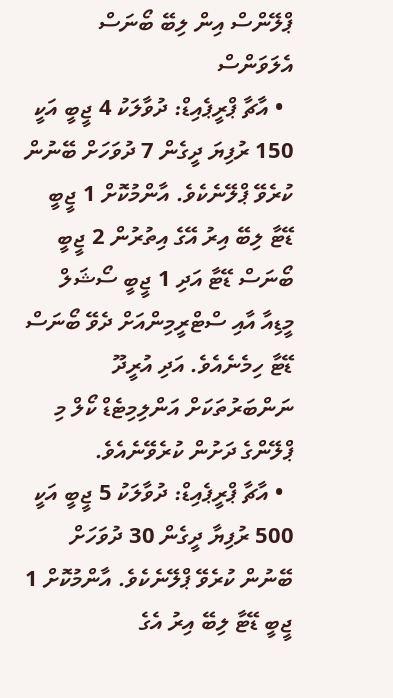ޕްލޭންސް އިން ލިބޭ ބޯނަސް އެލަވަންސް
  • އާޗާ ޕްރީޕެއިޑް: ދުވާލަކު 4 ޖީބީ އަކީ 150 ރުފިޔަ ދީގެން 7 ދުވަހަށް ބޭނުން ކުރެވޭ ޕްލޭނެކެވެ. އާންމުކޮށް 1 ޖީބީ ޑޭޓާ ލިބޭ އިރު އޭގެ އިތުރުން 2 ޖީބީ ބޯނަސް ޑޭޓާ އަދި 1 ޖީބީ ސޯޝަލް މީޑިއާ އާއި ސްޓްރީމިންއަށް ދެވޭ ބޯނަސް ޑޭޓާ ހިމެނެއެވެ. އަދި އުރީދޫ ނަންބަރުތަކަށް އަންލިމިޓެޑް ކޯލް މި ޕްލޭންގެ ދަށުން ކުރެވޭނެއެވެ.
  • އާޗާ ޕްރީޕެއިޑް: ދުވާލަކު 5 ޖީބީ އަކީ 500 ރުފިޔާ ދީގެން 30 ދުވަހަށް ބޭނުން ކުރެވޭ ޕްލޭނެކެވެ. އާންމުކޮށް 1 ޖީބީ ޑޭޓާ ލިބޭ އިރު އެގެ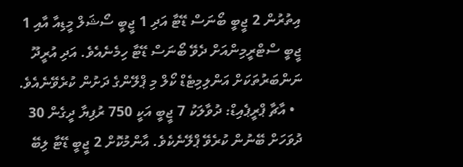އިތުރުން 2 ޖީބީ ބޯނަސް ޑޭޓާ އަދި 1 ޖީބީ ސޯޝަލް މީޑިއާ އާއި 1 ޖީބީ ސްޓްރީމިންއަށް ދެވޭ ބޯނަސް ޑޭޓާ ހިމެނެއެވެ. އަދި އުރީދޫ ނަންބަރުތަކަށް އަންލިމިޓެޑް ކޯލް މި ޕްލޭންގެ ދަށުން ކުރެވޭނެއެވެ.
  • އާޗާ ޕްރީޕެއިޑް: ދުވާލަކު 7 ޖީބީ އަކީ 750 ރުފިޔާ ދީގެން 30 ދުވަހަށް ބޭނުން ކުރެވޭ ޕްލޭނެކެވެ. އާންމުކޮށް 2 ޖީބީ ޑޭޓާ ލިބޭ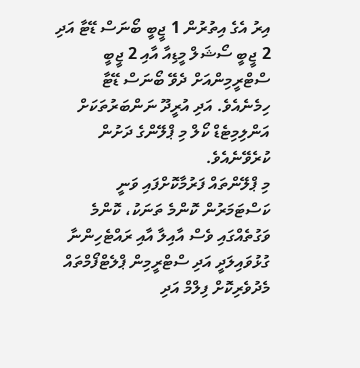އިރު އެގެ އިތުރުން 1 ޖީބީ ބޯނަސް ޑޭޓާ އަދި 2 ޖީބީ ސޯޝަލް މީޑިއާ އާއި 2 ޖީބީ ސްޓްރީމިންއަށް ދެވޭ ބޯނަސް ޑޭޓާ ހިމެނެއެވެ. އަދި އުރީދޫ ނަންބަރުތަކަށް އަންލިމިޓެޑް ކޯލް މި ޕްލޭންގެ ދަށުން ކުރެވޭނެއެވެ.
މި ޕްލޭންތައް ފަރުމާކޮށްފައި ވަނީ ކަސްޓަމަރުން ކޮންމެ ތަނަކު، ކޮންމެ ވަގުތެއްގައި ވެސް އާއިލާ އާއި ރައްޓެހިންނާ ގުޅުވައިލަދީ އަދި ސްޓްރީމިން ޕްލެޓްފޯމްތައް މެދުވެރިކޮށް ފިލްމް އަދި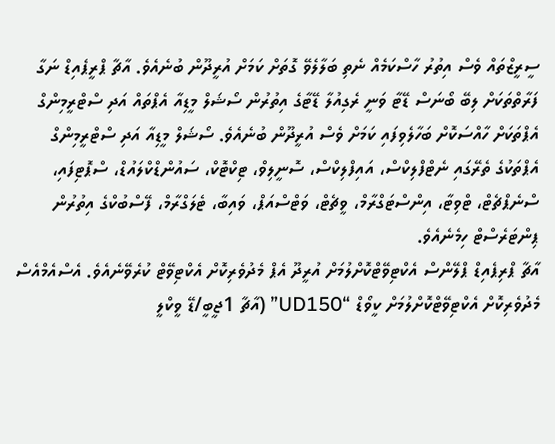ސީރީޒްތައް ވެސް އިތުރު ހާސްކަމެއް ނެތި ބަލާލެވޭ ގޮތަށް ކަމަށް އުރީދޫން ބުނެއެވެ. އާޗާ ޕްރީޕެއިޑް ނަގާ ފަރާތްތަކަށް ލިބޭ ބޯނަސް ޑޭޓާ ވަނީ ރެގިއުލާ ޑޭޓާގެ އިތުރުން ސޯޝަލް މީޑިއާ އެޕްތައް އަދި ސްޓްރީމިންގް އެޕްތަކަށް ހާއްސަކޮށް ބަހާލެވިފައި ކަމަށް ވެސް އުރީދޫން ބުނެއެވެ. ސޯޝަލް މީޑިއާ އަދި ސްޓްރީމިންގް އެޕްތަކުގެ ތެރޭގައި ނެޓްފްލިކްސް، އައިފްލިކްސް، ސޮނީލިވް، ޓިކްޓޮކް، ސައުންޑްކްލައުޑް، ސްޕޮޓިފައި، ސްނެޕްޗެޓް، ޓްވިޓާ، އިންސްޓަގްރާމް، ވީޗެޓް، ވަޓްސްއަޕް، ވައިބާ، ޓެލަގްރާމް، ފޭސްބުކްގެ އިތުރުން ޕިންޓަރެސްޓް ހިމެނެއެވެ.
އާޗާ ޕްރިޕެއިޑް ޕްލޭންސް އެކްޓިވޭޓްކޮށްލުމަށް އުރީދޫ އެޕް މެދުވެރިކޮށް އެކްޓިވޭޓް ކުރެވޭނެއެވެ. އެސްއެމްއެސް މެދުވެރިކޮށް އެކްޓިވޭޓްކޮށްލުމަށް ކީވޯޑް “UD150” (އާޗާ 1ޖީބީ/ޑޭ ވީކްލީ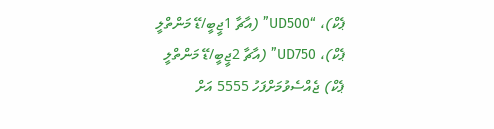ޕެކް)، “UD500” (އާޗާ 1ޖީބީ/ޑޭ މަންތްލީ ޕެކް)، UD750” (އާޗާ 2ޖީބީ/ޑޭ މަންތްލީ ޕެކް) ޖެއްސެވުމަށްފަހު 5555 އަށް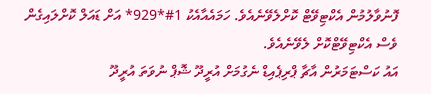ފޮނުވާލުމުން އެކްޓިވޭޓް ކޮށްލެވޭނެއެވެ. ހަމައެއާއެކު 1#*929* އަށް ޑައަލް ކޮށްލައިގެން ވެސް އެކްޓިވޭޓްކޮށް ލެވޭނެއެވެ.
އައު ކަސްޓަމަރުން އާޗާ ޕްރިޕެއިޑް ނެގުމަށް އުރީދޫ ޝޮޕް ނުވަތަ އުރީދޫ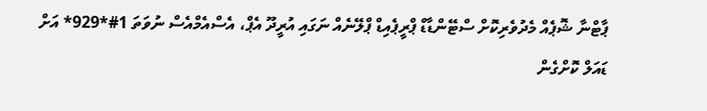ޕާޓްނާ ޝޮޕެއް މެދުވެރިކޮށް ސްޓޭންޑާޑް ޕްރީޕެއިޑް ޕްލޭނެއް ނަގައި އުރީދޫ އެޕް، އެސްއެމްއެސް ނުވަތަ 1#*929* އަށް ޑައަލް ކޮށްގެން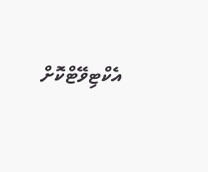އެކްޓިވޭޓްކޮށް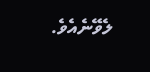ލެވޭނެއެވެ.